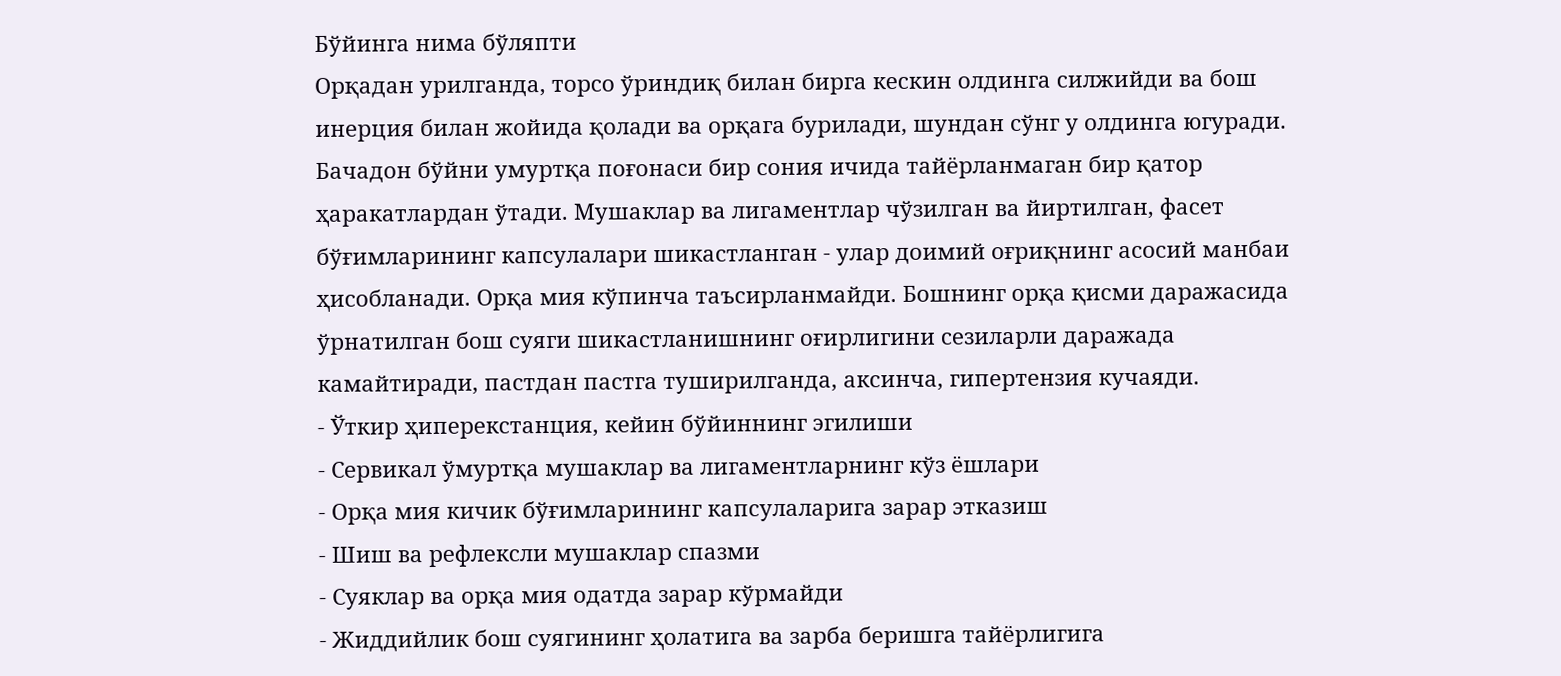Бўйинга нима бўляпти
Орқадан урилганда, торсо ўриндиқ билан бирга кескин олдинга силжийди ва бош инерция билан жойида қолади ва орқага бурилади, шундан сўнг у олдинга югуради. Бачадон бўйни умуртқа поғонаси бир сония ичида тайёрланмаган бир қатор ҳаракатлардан ўтади. Мушаклар ва лигаментлар чўзилган ва йиртилган, фасет бўғимларининг капсулалари шикастланган - улар доимий оғриқнинг асосий манбаи ҳисобланади. Орқа мия кўпинча таъсирланмайди. Бошнинг орқа қисми даражасида ўрнатилган бош суяги шикастланишнинг оғирлигини сезиларли даражада камайтиради, пастдан пастга туширилганда, аксинча, гипертензия кучаяди.
- Ўткир ҳиперекстанция, кейин бўйиннинг эгилиши
- Сервикал ўмуртқа мушаклар ва лигаментларнинг кўз ёшлари
- Орқа мия кичик бўғимларининг капсулаларига зарар этказиш
- Шиш ва рефлексли мушаклар спазми
- Суяклар ва орқа мия одатда зарар кўрмайди
- Жиддийлик бош суягининг ҳолатига ва зарба беришга тайёрлигига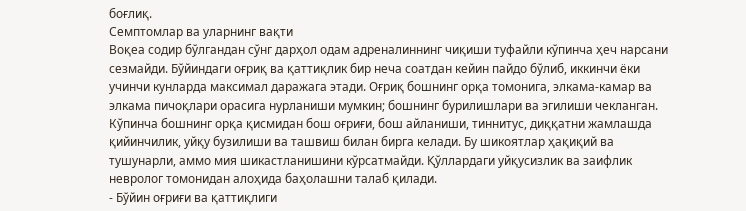боғлиқ.
Семптомлар ва уларнинг вақти
Воқеа содир бўлгандан сўнг дарҳол одам адреналиннинг чиқиши туфайли кўпинча ҳеч нарсани сезмайди. Бўйиндаги оғриқ ва қаттиқлик бир неча соатдан кейин пайдо бўлиб, иккинчи ёки учинчи кунларда максимал даражага этади. Оғриқ бошнинг орқа томонига, элкама-камар ва элкама пичоқлари орасига нурланиши мумкин; бошнинг бурилишлари ва эгилиши чекланган. Кўпинча бошнинг орқа қисмидан бош оғриғи, бош айланиши, тиннитус, диққатни жамлашда қийинчилик, уйқу бузилиши ва ташвиш билан бирга келади. Бу шикоятлар ҳақиқий ва тушунарли, аммо мия шикастланишини кўрсатмайди. Қўллардаги уйқусизлик ва заифлик невролог томонидан алоҳида баҳолашни талаб қилади.
- Бўйин оғриғи ва қаттиқлиги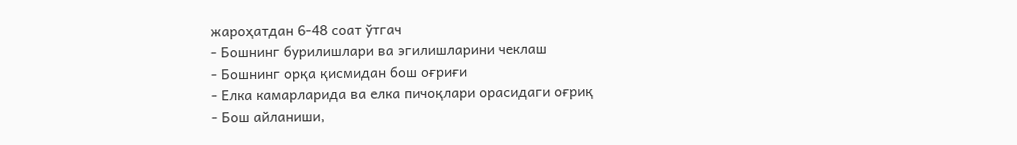жароҳатдан 6-48 соат ўтгач
- Бошнинг бурилишлари ва эгилишларини чеклаш
- Бошнинг орқа қисмидан бош оғриғи
- Елка камарларида ва елка пичоқлари орасидаги оғриқ
- Бош айланиши,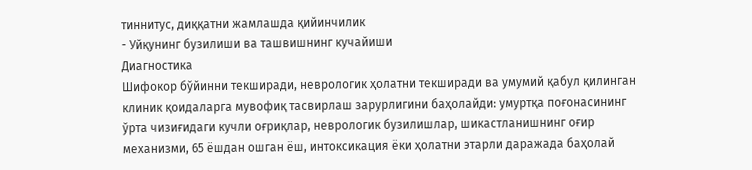тиннитус, диққатни жамлашда қийинчилик
- Уйқунинг бузилиши ва ташвишнинг кучайиши
Диагностика
Шифокор бўйинни текширади, неврологик ҳолатни текширади ва умумий қабул қилинган клиник қоидаларга мувофиқ тасвирлаш зарурлигини баҳолайди: умуртқа поғонасининг ўрта чизиғидаги кучли оғриқлар, неврологик бузилишлар, шикастланишнинг оғир механизми, 65 ёшдан ошган ёш, интоксикация ёки ҳолатни этарли даражада баҳолай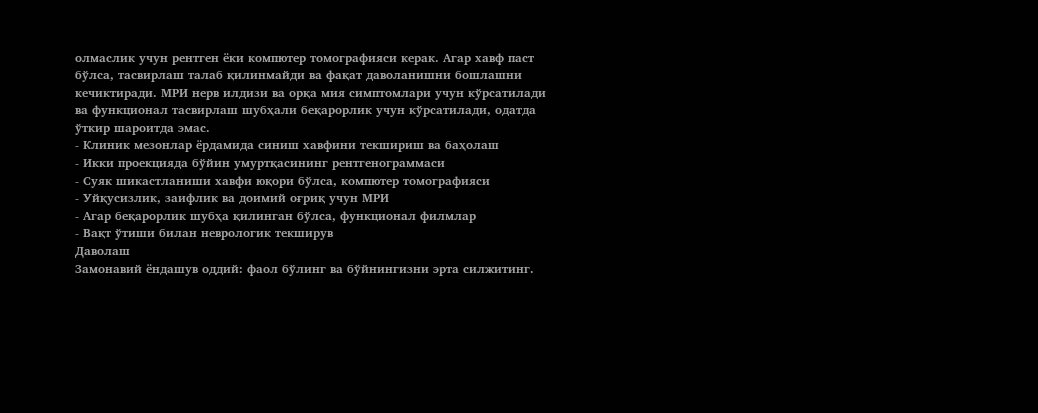олмаслик учун рентген ёки компютер томографияси керак. Агар хавф паст бўлса, тасвирлаш талаб қилинмайди ва фақат даволанишни бошлашни кечиктиради. МРИ нерв илдизи ва орқа мия симптомлари учун кўрсатилади ва функционал тасвирлаш шубҳали беқарорлик учун кўрсатилади, одатда ўткир шароитда эмас.
- Клиник мезонлар ёрдамида синиш хавфини текшириш ва баҳолаш
- Икки проекцияда бўйин умуртқасининг рентгенограммаси
- Суяк шикастланиши хавфи юқори бўлса, компютер томографияси
- Уйқусизлик, заифлик ва доимий оғриқ учун МРИ
- Агар беқарорлик шубҳа қилинган бўлса, функционал филмлар
- Вақт ўтиши билан неврологик текширув
Даволаш
Замонавий ёндашув оддий: фаол бўлинг ва бўйнингизни эрта силжитинг.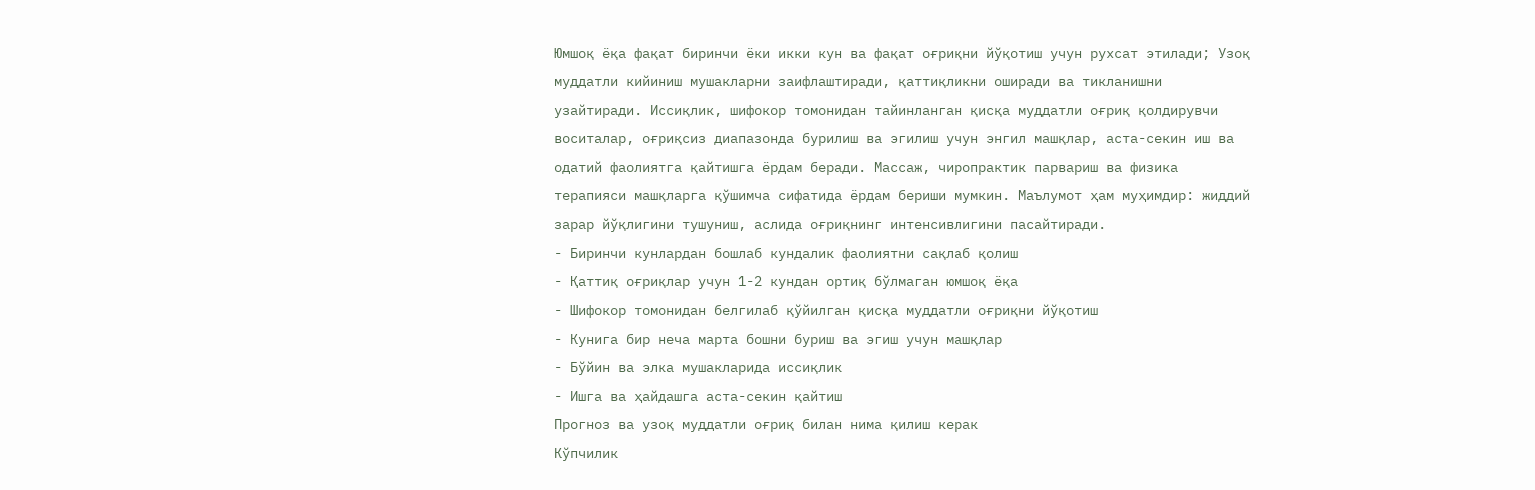Юмшоқ ёқа фақат биринчи ёки икки кун ва фақат оғриқни йўқотиш учун рухсат этилади; Узоқ муддатли кийиниш мушакларни заифлаштиради, қаттиқликни оширади ва тикланишни узайтиради. Иссиқлик, шифокор томонидан тайинланган қисқа муддатли оғриқ қолдирувчи воситалар, оғриқсиз диапазонда бурилиш ва эгилиш учун энгил машқлар, аста-секин иш ва одатий фаолиятга қайтишга ёрдам беради. Массаж, чиропрактик парвариш ва физика терапияси машқларга қўшимча сифатида ёрдам бериши мумкин. Маълумот ҳам муҳимдир: жиддий зарар йўқлигини тушуниш, аслида оғриқнинг интенсивлигини пасайтиради.
- Биринчи кунлардан бошлаб кундалик фаолиятни сақлаб қолиш
- Қаттиқ оғриқлар учун 1-2 кундан ортиқ бўлмаган юмшоқ ёқа
- Шифокор томонидан белгилаб қўйилган қисқа муддатли оғриқни йўқотиш
- Кунига бир неча марта бошни буриш ва эгиш учун машқлар
- Бўйин ва элка мушакларида иссиқлик
- Ишга ва ҳайдашга аста-секин қайтиш
Прогноз ва узоқ муддатли оғриқ билан нима қилиш керак
Кўпчилик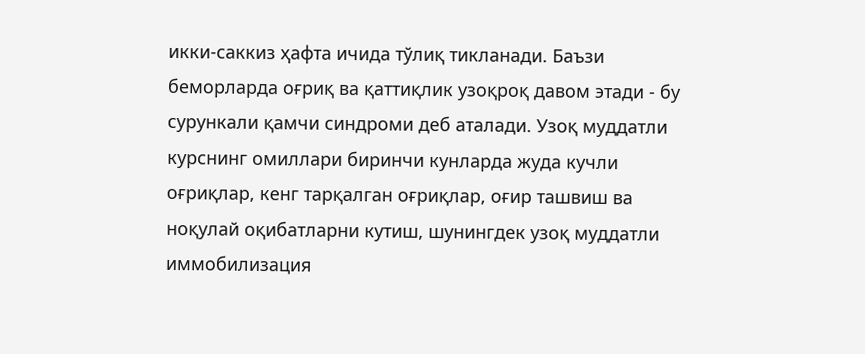икки-саккиз ҳафта ичида тўлиқ тикланади. Баъзи беморларда оғриқ ва қаттиқлик узоқроқ давом этади - бу сурункали қамчи синдроми деб аталади. Узоқ муддатли курснинг омиллари биринчи кунларда жуда кучли оғриқлар, кенг тарқалган оғриқлар, оғир ташвиш ва ноқулай оқибатларни кутиш, шунингдек узоқ муддатли иммобилизация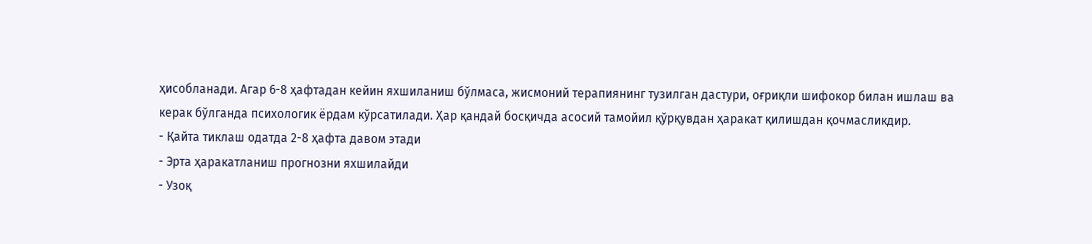ҳисобланади. Агар 6-8 ҳафтадан кейин яхшиланиш бўлмаса, жисмоний терапиянинг тузилган дастури, оғриқли шифокор билан ишлаш ва керак бўлганда психологик ёрдам кўрсатилади. Ҳар қандай босқичда асосий тамойил қўрқувдан ҳаракат қилишдан қочмасликдир.
- Қайта тиклаш одатда 2-8 ҳафта давом этади
- Эрта ҳаракатланиш прогнозни яхшилайди
- Узоқ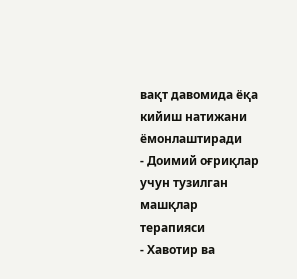вақт давомида ёқа кийиш натижани ёмонлаштиради
- Доимий оғриқлар учун тузилган машқлар терапияси
- Хавотир ва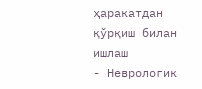ҳаракатдан қўрқиш билан ишлаш
- Неврологик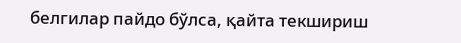белгилар пайдо бўлса, қайта текшириш